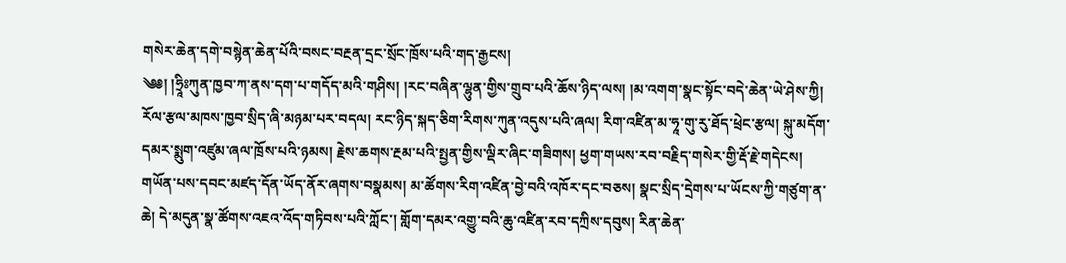གསེར་ཆེན་དགེ་བསྙེན་ཆེན་པོའི་བསང་བརྔན་དྲང་སྲོང་ཁྲོས་པའི་གད་རྒྱངས།
༄༅། །ཧྲཱིཿཀུན་ཁྱབ་ཀ་ནས་དག་པ་གདོད་མའི་གཤིས། །རང་བཞིན་ལྷུན་གྱིས་གྲུབ་པའི་ཆོས་ཉིད་ལས། །མ་འགག་སྣང་སྟོང་བདེ་ཆེན་ཡེ་ཤེས་ཀྱི། རོལ་རྩལ་མཁས་ཁྱབ་སྲིད་ཞི་མཉམ་པར་བདལ། རང་ཉིད་སྐད་ཅིག་རིགས་ཀུན་འདུས་པའི་ཞལ། རིག་འཛིན་མ་ཧཱ་གུ་རུ་ཐོད་ཕྲེང་རྩལ། སྐུ་མདོག་དམར་སྨུག་འཛུམ་ཞལ་ཁྲོས་པའི་ཉམས། རྗེས་ཆགས་རྔམ་པའི་སྤྱན་གྱིས་ལྡིར་ཞིང་གཟིགས། ཕྱག་གཡས་རབ་བརྗིད་གསེར་གྱི་རྡོ་རྗེ་གདེངས། གཡོན་པས་དབང་མཛད་དོན་ཡོད་ནོར་ཞགས་བསྣམས། མ་ཚོགས་རིག་འཛིན་བྱེ་བའི་འཁོར་དང་བཅས། སྣང་སྲིད་དྲེགས་པ་ཡོངས་ཀྱི་གཙུག་ན་ཆེ། དེ་མདུན་སྣ་ཚོགས་འཇའ་འོད་གཏིབས་པའི་ཀློང་། གློག་དམར་འགྱུ་བའི་ཆུ་འཛིན་རབ་དཀྲིས་དབུས། རིན་ཆེན་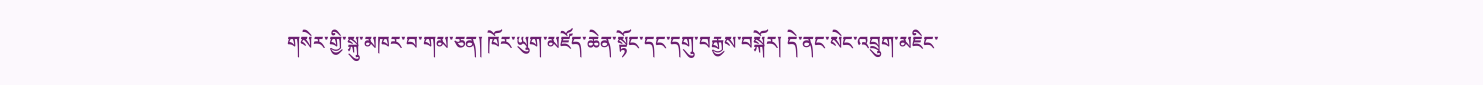གསེར་གྱི་སྐུ་མཁར་བ་གམ་ཅན། ཁོར་ཡུག་མཛོད་ཆེན་སྟོང་དང་དགུ་བརྒྱས་བསྐོར། དེ་ནང་སེང་འབྲུག་མཇིང་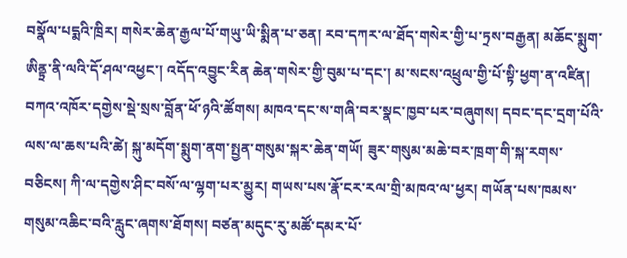བསྣོལ་པདྨའི་ཁྲིར། གསེར་ཆེན་རྒྱལ་པོ་གཡུ་ཡི་སྨིན་པ་ཅན། རབ་དཀར་ལ་ཐོད་གསེར་གྱི་པ་ཏྲས་བརྒྱན། མཆོང་སྨུག་ཨིནྟྲ་ནི་ལའི་དོ་ཤལ་འཕྱང་། འདོད་འབྱུང་རིན ཆེན་གསེར་གྱི་བུམ་པ་དང་། མ་སངས་འཕྲུལ་གྱི་པོ་སྟི་ཕྱག་ན་འཛིན། བཀའ་འཁོར་དགྱེས་སྡེ་སྲས་བློན་ཕོ་ཉའི་ཚོགས། མཁའ་དང་ས་གཞི་བར་སྣང་ཁྱབ་པར་བཞུགས། དབང་དང་དྲག་པོའི་ལས་ལ་ཆས་པའི་ཚེ། སྐུ་མདོག་སྨུག་ནག་སྤྱན་གསུམ་སྐར་ཆེན་གཡོ། ཟུར་གསུམ་མཆེ་བར་ཁྲག་གི་སྐ་རགས་བཅིངས། ཀི་ལ་དགྱེས་ཤིང་བསོ་ལ་ལྷག་པར་མྱུར། གཡས་པས་རྣོ་ངར་རལ་གྲི་མཁའ་ལ་ཕྱར། གཡོན་པས་ཁམས་གསུམ་འཆིང་བའི་རླུང་ཞགས་ཐོགས། བཙན་མདུང་རུ་མཚོ་དམར་པོ་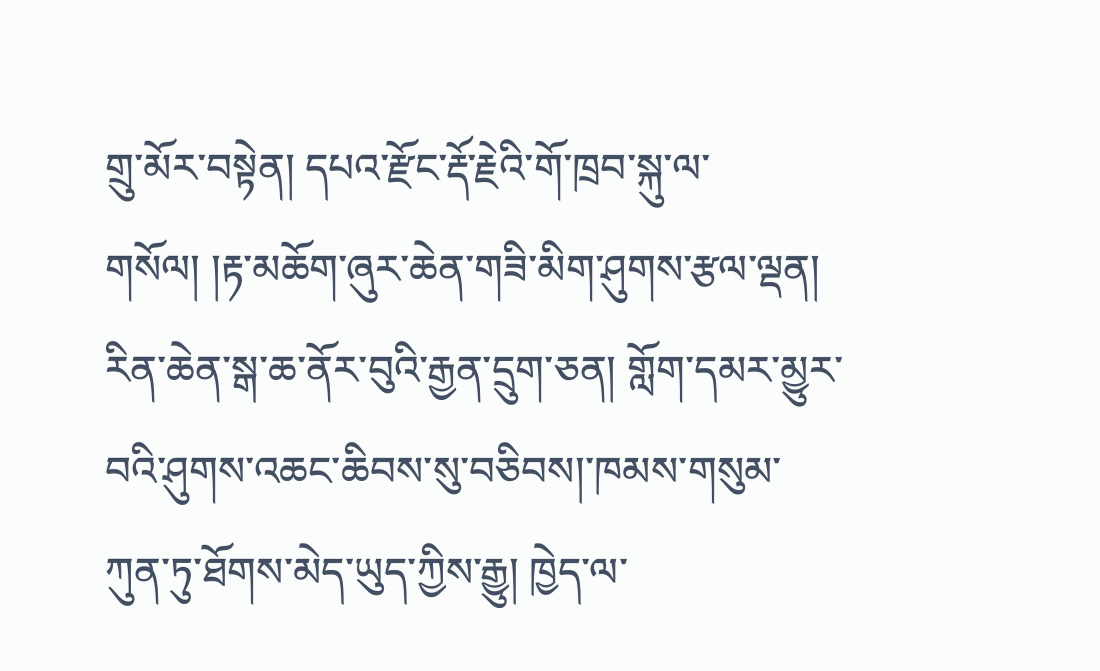གྲུ་མོར་བསྟེན། དཔའ་རྫོང་རྡོ་རྗེའི་གོ་ཁྲབ་སྐུ་ལ་གསོལ། །རྟ་མཆོག་ཞུར་ཆེན་གཟི་མིག་ཤུགས་རྩལ་ལྡན། རིན་ཆེན་སྒ་ཆ་ནོར་བུའི་རྒྱན་དྲུག་ཅན། གློག་དམར་མྱུར་བའི་ཤུགས་འཆང་ཆིབས་སུ་བཅིབས།་ཁམས་གསུམ་ཀུན་ཏུ་ཐོགས་མེད་ཡུད་ཀྱིས་རྒྱུ། ཁྱེད་ལ་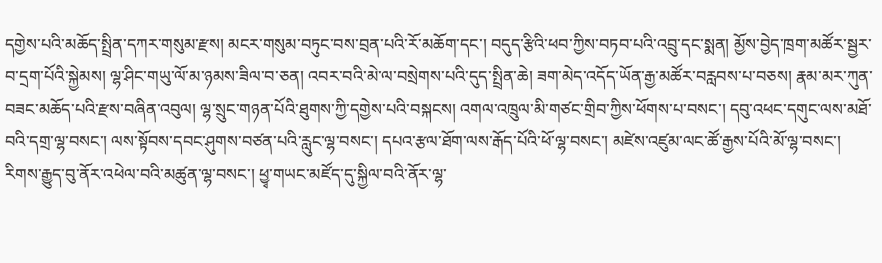དགྱེས་པའི་མཆོད་སྤྲིན་དཀར་གསུམ་རྫས། མངར་གསུམ་བཏུང་བས་བྲན་པའི་རོ་མཆོག་དང་། བདུད་རྩིའི་ཕབ་ཀྱིས་བཏབ་པའི་འབྲུ་དང་སྨན། མྱོས་བྱེད་ཁྲག་མཚོར་སྦྱར་བ་དྲག་པོའི་སྐྱེམས། ལྷ་ཤིང་གཡུ་ལོ་མ་ཉམས་ཟིལ་བ་ཅན། འབར་བའི་མེ་ལ་བསྲེགས་པའི་དུད་སྤྲིན་ཆེ། ཟག་མེད་འདོད་ཡོན་རྒྱ་མཚོར་བརླབས་པ་བཅས། རྣམ་མར་ཀུན་བཟང་མཆོད་པའི་རྫས་བཞིན་འབུལ། ལྷ་སྲུང་གཉན་པོའི་ཐུགས་ཀྱི་དགྱེས་པའི་བསྐངས། འགལ་འཁྲུལ་མི་གཙང་གྲིབ་ཀྱིས་ཕོགས་པ་བསང་། དབུ་འཕང་དགུང་ལས་མཐོ་བའི་དགྲ་ལྷ་བསང་། ལས་སྟོབས་དབང་ཤུགས་བཙན་པའི་རླུང་ལྷ་བསང་། དཔའ་རྩལ་ཐོག་ལས་རྒོད་པོའི་ཕོ་ལྷ་བསང་། མཛེས་འཛུམ་ལང་ཚོ་རྒྱས་པོའི་མོ་ལྷ་བསང་། རིགས་རྒྱུད་བུ་ནོར་འཕེལ་བའི་མཚུན་ལྷ་བསང་། ཕྱྭ་གཡང་མཛོད་དུ་སྐྱིལ་བའི་ནོར་ལྷ་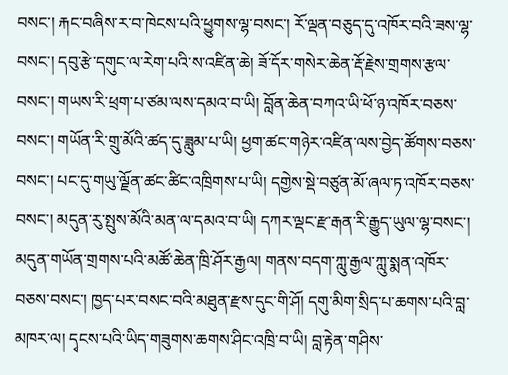བསང་། རྐང་བཞིས་ར་བ་ཁེངས་པའི་ཕྱུགས་ལྷ་བསང་། རོ་ལྡན་བཅུད་དུ་འཁོར་བའི་ཟས་ལྷ་བསང་། དབུ་རྩེ་དགུང་ལ་རེག་པའི་ས་འཛིན་ཆེ། ཟོ་དོར་གསེར་ཆེན་རྡོ་རྗེས་གྲགས་རྩལ་བསང་། གཡས་རི་ཕྲག་པ་ཙམ་ལས་དམའ་བ་ཡི། བློན་ཆེན་བཀའ་ཡི་ཕོ་ཉ་འཁོར་བཅས་བསང་། གཡོན་རི་གྲུ་མོའི་ཚད་དུ་ཟླུམ་པ་ཡི། ཕྱག་ཚང་གཉེར་འཛིན་ལས་བྱེད་ཚོགས་བཅས་བསང་། པང་དུ་གཡུ་ལྗོན་ཚང་ཚིང་འཁྲིགས་པ་ཡི། དགྱེས་སྡེ་བཙུན་མོ་ཞལ་ཏ་འཁོར་བཅས་བསང་། མདུན་རུ་སྤུས་མོའི་མན་ལ་དམའ་བ་ཡི། དཀར་ལྡང་རྫ་རྒན་རི་རྒྱུད་ཡུལ་ལྷ་བསང་། མདུན་གཡོན་གྲགས་པའི་མཚོ་ཆེན་ཁྲི་ཤོར་རྒྱལ། གནས་བདག་ཀླུ་རྒྱལ་ཀླུ་སྨན་འཁོར་བཅས་བསང་། ཁྱད་པར་བསང་བའི་མཐུན་རྫས་དུང་གི་ཤོ། དགུ་མིག་སྲིད་པ་ཆགས་པའི་བླ་མཁར་ལ། དྭངས་པའི་ཡིད་གཟུགས་ཆགས་ཤིང་འཁྲི་བ་ཡི། བླ་རྟེན་གཤིས་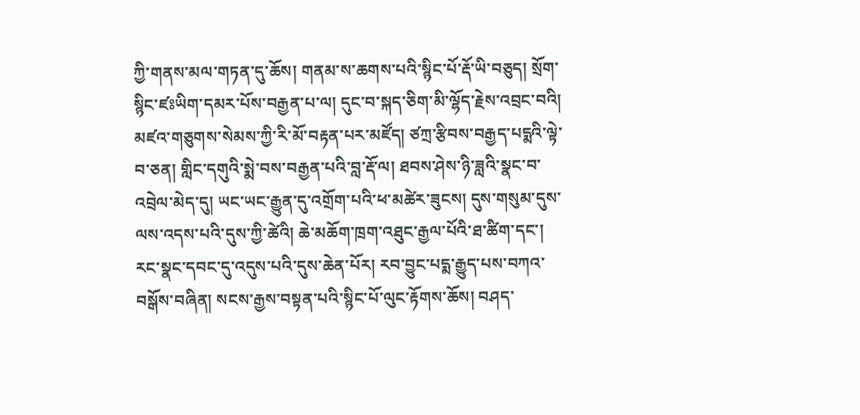ཀྱི་གནས་མལ་གཏན་དུ་ཆོས། གནམ་ས་ཆགས་པའི་སྙིང་པོ་རྡོ་ཡི་བཅུད། སྲོག་སྙིང་ཛཿཡིག་དམར་པོས་བརྒྱན་པ་ལ། དུང་བ་སྐད་ཅིག་མི་ལྷོད་རྗེས་འབྲང་བའི། མཛའ་གཅུགས་སེམས་ཀྱི་རི་མོ་བརྟན་པར་མཛོད། ཙཀྲ་རྩིབས་བརྒྱད་པདྨའི་ལྟེ་བ་ཅན། གླིང་དགུའི་སྨེ་བས་བརྒྱན་པའི་བླ་རྡོ་ལ། ཐབས་ཤེས་ཉི་ཟླའི་སྣང་བ་འབྲེལ་མེད་དུ། ཡང་ཡང་རྒྱུན་དུ་འགྲོག་པའི་ཕ་མཚེར་ཟུངས། དུས་གསུམ་དུས་ལས་འདས་པའི་དུས་ཀྱི་ཚེའི། ཆེ་མཆོག་ཁྲག་འཐུང་རྒྱལ་པོའི་ཐ་ཚིག་དང་། རང་སྣང་དབང་དུ་འདུས་པའི་དུས་ཆེན་པོར། རབ་བྱུང་པདྨ་རྒྱུད་པས་བཀའ་བསྒོས་བཞིན། སངས་རྒྱས་བསྟན་པའི་སྙིང་པོ་ལུང་རྟོགས་ཆོས། བཤད་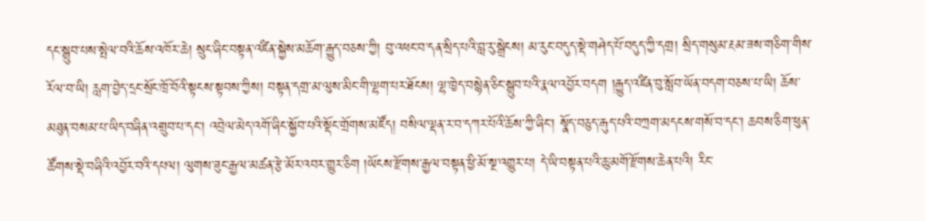དང་སྒྲུབ་པས་སྤེལ་བའི་ཆོས་འཁོར་ཆེ། སྲུང་ཞིང་བསྟན་འཛིན་སྐྱེས་མཆོག་རྒྱུད་བཅས་ཀྱི། བུ་འཕང་བ་དན་སྲིད་པའི་བླ་རུ་སྒྲེངས། མ་རུང་བདུད་སྡེ་གཤེད་པོ་བདུད་ཀྱི་དགྲ། སྲིད་གསུམ་རྔམ་ཟས་གཅིག་གིས་རོལ་བ་ཡི། རླག་བྱེད་དྲང་སྲོང་ཁྲོ་བོའི་སྟངས་སྟབས་ཀྱིས། བསྟན་དགྲ་མ་ལུས་མིང་གི་ལྷག་པར་ཐོངས། ལྷ་ཁྱེད་བསྙེན་ཅིང་སྒྲུབ་པའི་རྣལ་འབྱོར་བདག །རྒྱུད་འཛིན་བུ་སློབ་ཡོན་བདག་བཅས་པ་ཡི། ཆོས་མཐུན་བསམ་པ་ཡིད་བཞིན་འགྲུབ་པ་དང་། འབྲེལ་མེད་འགོ་ཞིང་སྐྱོབ་པའི་སྡོང་གྲོགས་མཛོད། བསིལ་ལྡན་ར་བ་དཀར་པོའི་ཆོས་ཀྱི་ཞིང་། སྣོད་བཅུད་རྒུད་པའི་བཀྲག་མདངས་གསོ་བ་དང་། ཆབས་ཅིག་ཕུན་ཚོགས་སྡེ་བཞིའི་འབྱོར་བའི་དཔལ། ལུགས་ཟུང་རྒྱལ་མཚན་རྩེ་མོར་འབར་གྱུར་ཅིག །ཡོངས་རྫོགས་རྒྱལ་བསྟན་ཕྱི་མོ་སྔ་འགྱུར་པ། དེ་ཡི་བསྟན་པའི་ཆུ་མགོ་རྫོགས་ཆེན་པའི། རིང་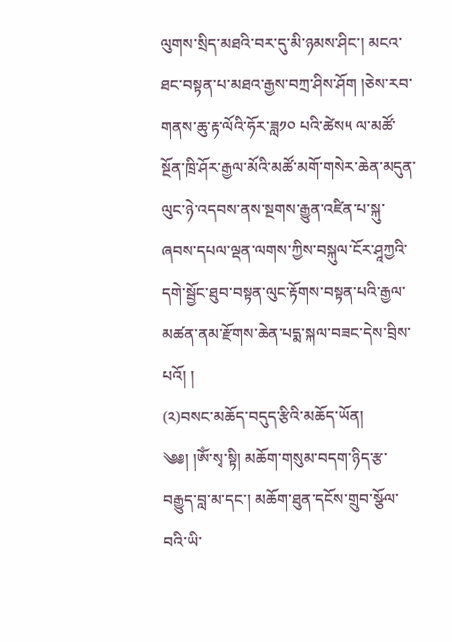ལུགས་སྲིད་མཐའི་བར་དུ་མི་ཉམས་ཤིང་། མངའ་ཐང་བསྟན་པ་མཐའ་རྒྱས་བཀྲ་ཤིས་ཤོག །ཅེས་རབ་གནས་ཆུ་རྟ་ལོའི་ཧོར་ཟླ༡༠ པའི་ཚེས༥ ལ་མཚོ་སྔོན་ཁྲི་ཤོར་རྒྱལ་མོའི་མཚོ་མགོ་གསེར་ཆེན་མདུན་ལུང་ཉེ་འདབས་ནས་སྔགས་རྒྱུན་འཛིན་པ་སྐུ་ཞབས་དཔལ་ལྡན་ལགས་ཀྱིས་བསྐུལ་ངོར་ཤཱཀྱའི་དགེ་སྦྱོང་ཐུབ་བསྟན་ལུང་རྟོགས་བསྟན་པའི་རྒྱལ་མཚན་ནམ་རྫོགས་ཆེན་པདྨ་སྐལ་བཟང་དེས་བྲིས་པའོ། །
(༢)བསང་མཆོད་བདུད་རྩིའི་མཆོད་ཡོན།
༄༅། །ཨོཾ་སྭ་སྟི། མཆོག་གསུམ་བདག་ཉིད་རྩ་བརྒྱུད་བླ་མ་དང་། མཆོག་ཐུན་དངོས་གྲུབ་སྩོལ་བའི་ཡི་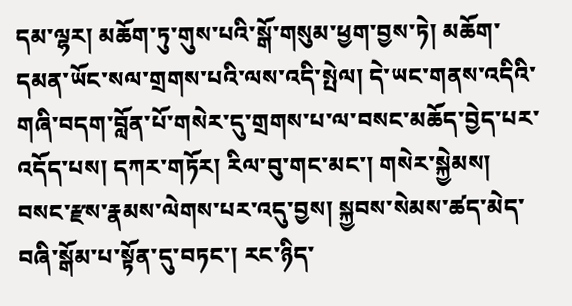དམ་ལྷར། མཆོག་ཏུ་གུས་པའི་སྒོ་གསུམ་ཕྱག་བྱས་ཏེ། མཆོག་དམན་ཡོང་སལ་གྲགས་པའི་ལས་འདི་སྤེལ། དེ་ཡང་གནས་འདིའི་གཞི་བདག་བློན་པོ་གསེར་དུ་གྲགས་པ་ལ་བསང་མཆོད་བྱེད་པར་འདོད་པས། དཀར་གཏོར། རིལ་བུ་གང་མང་། གསེར་སྐྱེམས། བསང་རྫས་རྣམས་ལེགས་པར་འདུ་བྱས། སྐྱབས་སེམས་ཚད་མེད་བཞི་སྒོམ་པ་སྟོན་དུ་བཏང་། རང་ཉིད་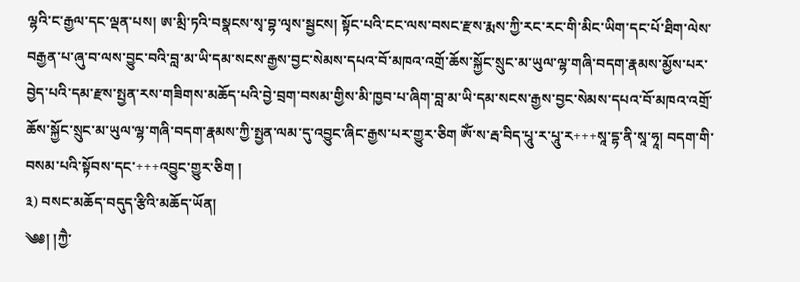ལྷའི་ང་རྒྱལ་དང་ལྡན་པས། ཨ་མྲི་ཏའི་བསྣངས་སྭ་བྷ་ལྭས་སྦྱངས། སྟོང་པའི་ངང་ལས་བསང་རྫས་རྨས་ཀྱི་རང་རང་གི་མིང་ཡིག་དང་པོ་ཐིག་ལེས་བརྒྱན་པ་ཞུ་བ་ལས་བྱུང་བའི་བླ་མ་ཡི་དམ་སངས་རྒྱས་བྱང་སེམས་དཔའ་བོ་མཁའ་འགྲོ་ཆོས་སྐྱོང་སྲུང་མ་ཡུལ་ལྷ་གཞི་བདག་རྣམས་མྱོས་པར་བྱེད་པའི་དམ་རྫས་སྤྱན་རས་གཟིགས་མཆོད་པའི་བྱེ་བྲག་བསམ་གྱིས་མི་ཁྱབ་པ་ཞིག་བླ་མ་ཡི་དམ་སངས་རྒྱས་བྱང་སེམས་དཔའ་བོ་མཁའ་འགྲོ་ཆོས་སྐྱོང་སྲུང་མ་ཡུལ་ལྷ་གཞི་བདག་རྣམས་ཀྱི་སྤྱན་ལམ་དུ་འབྱུང་ཞིང་རྒྱས་པར་གྱུར་ཅིག ཨོཾ་ས་རྦ་བིད་པཱུ་ར་པཱུ་ར+++སཱ་དྷ་ནི་སཱ་ཧཱ། བདག་གི་བསམ་པའི་སྟོབས་དང་+++འབྱུང་གྱུར་ཅིག །
༣) བསང་མཆོད་བདུད་རྩིའི་མཆོད་ཡོན།
༄༅། །ཀྱཻ་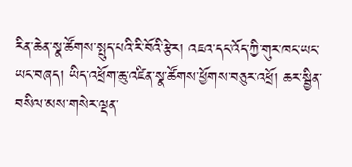རིན་ཆེན་སྣ་ཚོགས་སྤུད་པའི་རི་བོའི་རྩེར། འཇའ་དང་འོད་ཀྱི་གུར་ཁང་ཡང་ཡང་བཞད། ཡིད་འཕྲོག་ཆུ་འཛིན་སྣ་ཚོགས་ཕྱོགས་བཅུར་འཕྲོ། ཆར་སྦྱིན་བསིལ་མས་གསེར་ལྡན་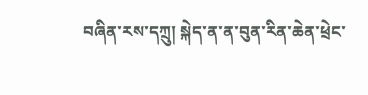བཞིན་རས་དཀྲུ། སྐེད་ན་ན་བུན་རིན་ཆེན་ཕྲེང་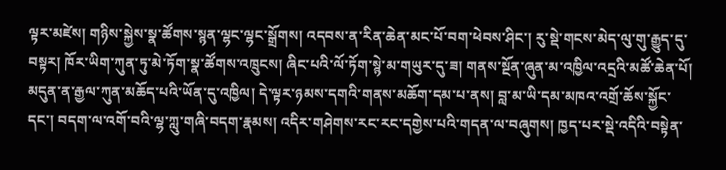ལྟར་མཛེས། གཉིས་སྐྱེས་སྣ་ཚོགས་སྙན་ལྷང་ལྷང་སྒྲོགས། འདབས་ན་རིན་ཆེན་མང་པོ་བག་ཕེབས་ཤིང་། རུ་སྡེ་གངས་མེད་ལུ་གུ་རྒྱུད་དུ་བསྟར། ཁོར་ཡིག་ཀུན་ཏུ་མེ་ཏོག་སྣ་ཚོགས་འཁྲུངས། ཞིང་པའི་ལོ་ཏོག་སྙེ་མ་གཡུར་དུ་ཟ། གནས་སྔོན་ཞུན་མ་འཁྱིལ་འདྲའི་མཚོ་ཆེན་པོ། མདུན་ན་རྒྱལ་ཀུན་མཆོད་པའི་ཡོན་དུ་འཁྱིལ། དེ་ལྟར་ཉམས་དགའི་གནས་མཆོག་དམ་པ་ནས། བླ་མ་ཡི་དམ་མཁའ་འགྲོ་ཆོས་སྐྱོང་དང་། བདག་ལ་འགོ་བའི་ལྷ་ཀླུ་གཞི་བདག་རྣམས། འདིར་གཤེགས་རང་རང་དགྱེས་པའི་གདན་ལ་བཞུགས། ཁྱད་པར་སྡེ་འདིའི་བསྟེན་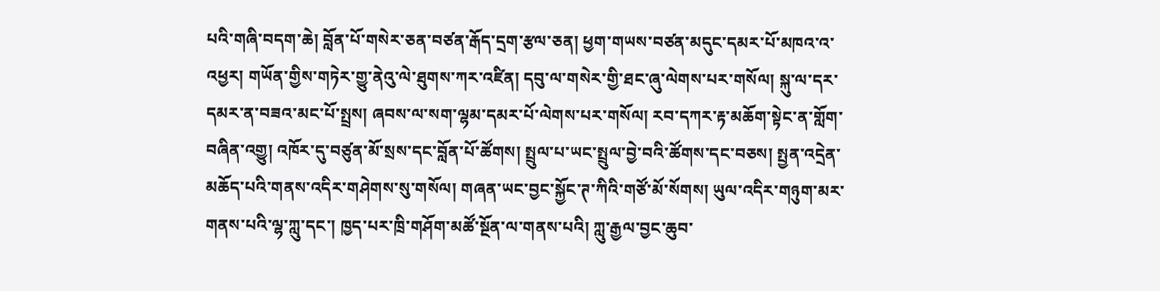པའི་གཞི་བདག་ཆེ། བློན་པོ་གསེར་ཅན་བཙན་རྒོད་དྲག་རྩལ་ཅན། ཕྱག་གཡས་བཙན་མདུང་དམར་པོ་མཁའ་འ་འཕྱར། གཡོན་གྱིས་གཏེར་གྱུ་ནེའུ་ལེ་ཐུགས་ཀར་འཛིན། དབུ་ལ་གསེར་གྱི་ཐང་ཞུ་ལེགས་པར་གསོལ། སྐུ་ལ་དར་དམར་ན་བཟའ་མང་པོ་སྤྲས། ཞབས་ལ་སག་ལྷམ་དམར་པོ་ལེགས་པར་གསོལ། རབ་དཀར་རྟ་མཆོག་སྟེང་ན་གློག་བཞིན་འགྱུ། འཁོར་དུ་བཙུན་མོ་སྲས་དང་བློན་པོ་ཚོགས། སྤྲུལ་པ་ཡང་སྤྲུལ་བྱེ་བའི་ཚོགས་དང་བཅས། སྤྱན་འདྲེན་མཆོད་པའི་གནས་འདིར་གཤེགས་སུ་གསོལ། གཞན་ཡང་བྱང་སྐྱོང་ཊ་ཀིའི་གཙོ་མོ་སོགས། ཡུལ་འདིར་གཉུག་མར་གནས་པའི་ལྷ་ཀླུ་དང་། ཁྱད་པར་ཁྲི་གཤོག་མཚོ་སྔོན་ལ་གནས་པའི། ཀླུ་རྒྱལ་བྱང་ཆུབ་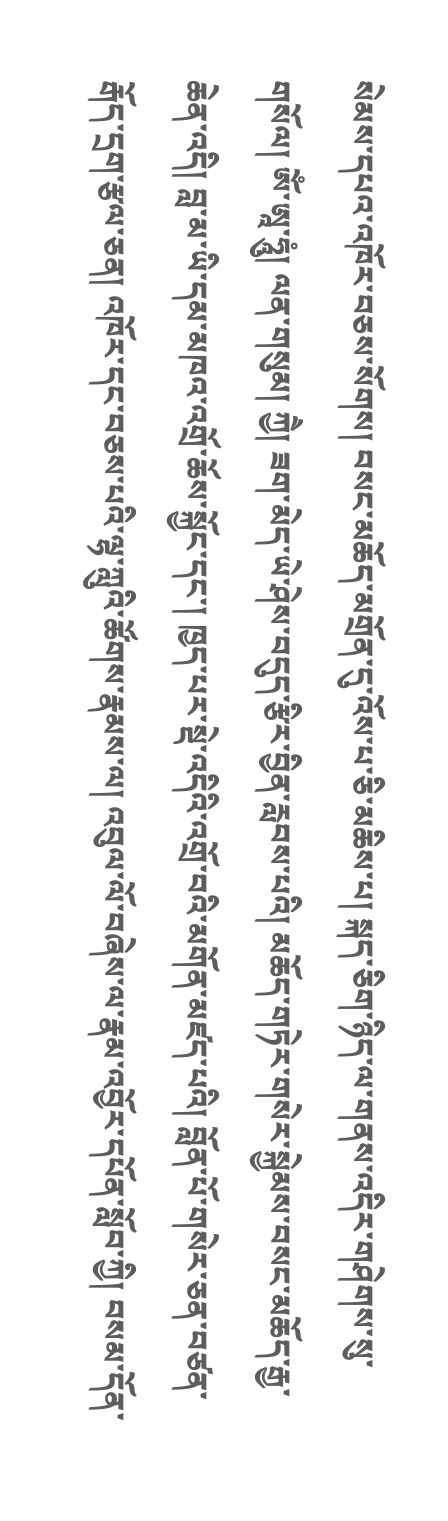སེམས་དཔའ་འཁོར་བཅས་སོགས། བསང་མཆོད་མགྲོན་དུ་འོས་པ་ཅི་མཆིས་པ། སྐད་ཅིག་ཉིད་ལ་གནས་འདིར་གཤེགས་སུ་གསོལ། ཨོཾ་ཨཱ་ཧཱུཾ། ལན་གསུམ། ཀྱཻ། ཟག་མེད་ཡེ་ཤེས་བདུད་རྩིར་བྱིན་རླབས་པའི། མཆོད་གཏེར་གསེར་སྐྱེམས་བསང་མཆོད་རྒྱ་ཆེན་འདི། བླ་མ་ཡི་དམ་མཁའ་འགྲོ་ཆོས་སྐྱོང་དང་། ཁྱད་པར་སྡེ་འདིའི་འགྲོ་བའི་མགོན་མཛད་པའི། བློན་པོ་གསེར་ཅན་བཙན་རྒོད་དྲག་རྩལ་ཅན། འཁོར་དང་བཅས་པའི་ལྷ་ཀླུའི་ཚོགས་རྣམས་ལ། འབུལ་ལོ་བཞེས་ལ་རྣམ་འབྱོར་དཔོན་སློབ་ཀྱི། བསམ་དོན་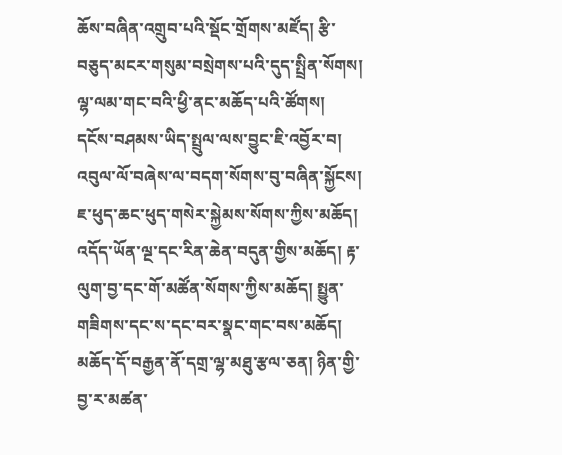ཆོས་བཞིན་འགྲུབ་པའི་སྡོང་གྲོགས་མཛོད། རྩི་བཅུད་མངར་གསུམ་བསྲེགས་པའི་དུད་སྤྲིན་སོགས། ལྷ་ལམ་གང་བའི་ཕྱི་ནང་མཆོད་པའི་ཚོགས། དངོས་བཤམས་ཡིད་སྤྲུལ་ལས་བྱུང་ཇི་འབྱོར་བ། འབུལ་ལོ་བཞེས་ལ་བདག་སོགས་བུ་བཞིན་སྐྱོངས། ཇ་ཕུད་ཆང་ཕུད་གསེར་སྐྱེམས་སོགས་ཀྱིས་མཆོད། འདོད་ཡོན་ལྔ་དང་རིན་ཆེན་བདུན་གྱིས་མཆོད། རྟ་ལུག་བྱ་དང་གོ་མཚོན་སོགས་ཀྱིས་མཆོད། སྤྱུན་གཟིགས་དང་ས་དང་བར་སྣང་གང་བས་མཆོད། མཆོད་དོ་བརྒྱན་ནོ་དགྲ་ལྷ་མཐུ་རྩལ་ཅན། ཉིན་གྱི་བྱ་ར་མཚན་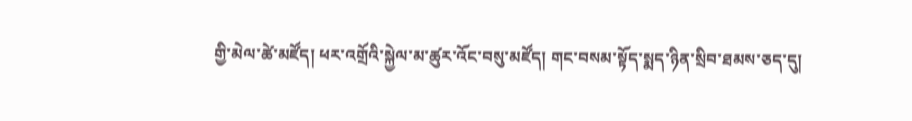གྱི་མེལ་ཚེ་མཛོད། ཕར་འགྲོའི་སྐྱེལ་མ་ཚུར་འོང་བསུ་མཛོད། གང་བསམ་སྟོད་སྨད་ཉིན་སྲིབ་ཐམས་ཅད་དུ།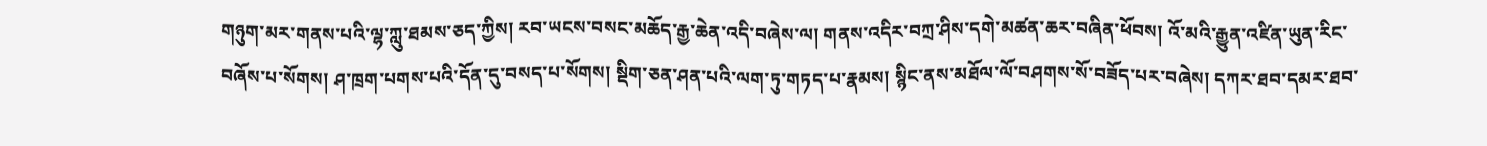གཉུག་མར་གནས་པའི་ལྷ་ཀླུ་ཐམས་ཅད་ཀྱིས། རབ་ཡངས་བསང་མཆོད་རྒྱ་ཆེན་འདི་བཞེས་ལ། གནས་འདིར་བཀྲ་ཤིས་དགེ་མཚན་ཆར་བཞིན་ཕོབས། འོ་མའི་རྒྱུན་འཛིན་ཡུན་རིང་བཞོས་པ་སོགས། ཤ་ཁྲག་པགས་པའི་དོན་དུ་བསད་པ་སོགས། སྡིག་ཅན་ཤན་པའི་ལག་ཏུ་གཏད་པ་རྣམས། སྙིང་ནས་མཐོལ་ལོ་བཤགས་སོ་བཟོད་པར་བཞེས། དཀར་ཐབ་དམར་ཐབ་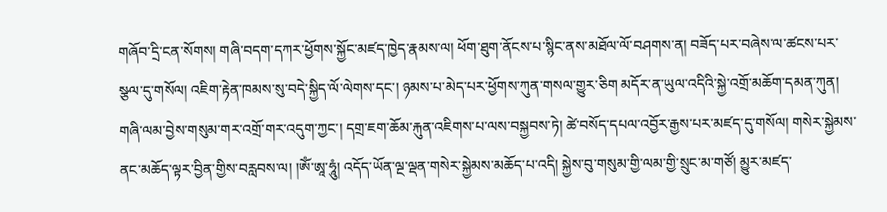གཞོབ་དྲི་ངན་སོགས། གཞི་བདག་དཀར་ཕྱོགས་སྐྱོང་མཛད་ཁྱེད་རྣམས་ལ། ཕོག་ཐུག་ནོངས་པ་སྙིང་ནས་མཐོལ་ལོ་བཤགས་ན། བཟོད་པར་བཞེས་ལ་ཚངས་པར་སྩལ་དུ་གསོལ། འཇིག་རྟེན་ཁམས་སུ་བདེ་སྐྱིད་ལོ་ལེགས་དང་། ཉམས་པ་མེད་པར་ཕྱོགས་ཀུན་གསལ་གྱུར་ཅིག མདོར་ན་ཡུལ་འདིའི་སྐྱེ་འགྲོ་མཆོག་དམན་ཀུན། གཞི་ལམ་བྱེས་གསུམ་གར་འགྲོ་གར་འདུག་ཀྱང་། དགྲ་ཇག་ཆོམ་རྐུན་འཇིགས་པ་ལས་བསྐྱབས་ཏེ། ཚེ་བསོད་དཔལ་འབྱོར་རྒྱས་པར་མཛད་དུ་གསོལ། གསེར་སྐྱེམས་ནང་མཆོད་ལྟར་བྱིན་གྱིས་བརླབས་ལ། །ཨོཾ་ཨཱ་ཧཱུཾ། འདོད་ཡོན་ལྔ་ལྡན་གསེར་སྐྱེམས་མཆོད་པ་འདི། སྐྱེས་བུ་གསུམ་གྱི་ལམ་གྱི་སྲུང་མ་གཙོ། མྱུར་མཛད་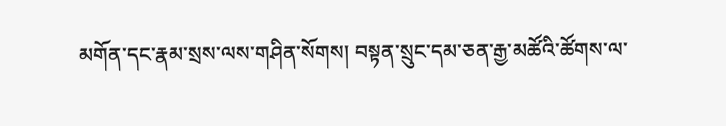མགོན་དང་རྣམ་སྲས་ལས་གཤིན་སོགས། བསྟན་སྲུང་དམ་ཅན་རྒྱ་མཚོའི་ཚོགས་ལ་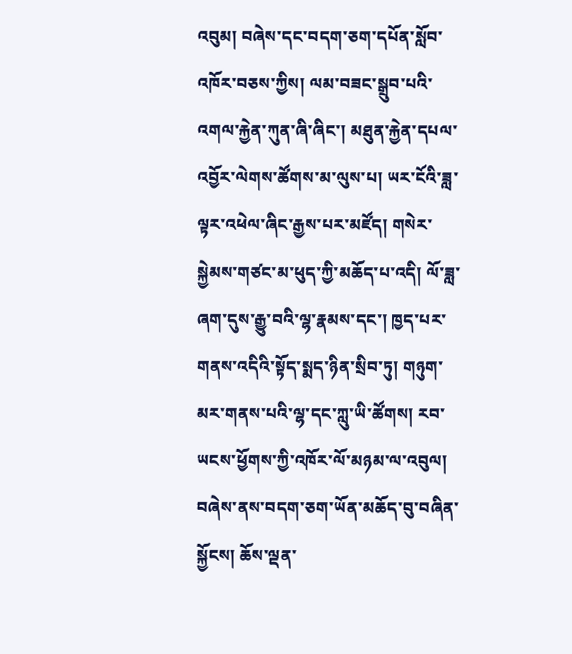འབུམ། བཞེས་དང་བདག་ཅག་དཔོན་སློབ་འཁོར་བཅས་ཀྱིས། ལམ་བཟང་སྒྲུབ་པའི་འགལ་རྐྱེན་ཀུན་ཞི་ཞིང་། མཐུན་རྐྱེན་དཔལ་འབྱོར་ལེགས་ཚོགས་མ་ལུས་པ། ཡར་ངོའི་ཟླ་ལྟར་འཕེལ་ཞིང་རྒྱས་པར་མཛོད། གསེར་སྐྱེམས་གཙང་མ་ཕུད་ཀྱི་མཆོད་པ་འདི། ལོ་ཟླ་ཞག་དུས་རྒྱུ་བའི་ལྷ་རྣམས་དང་། ཁྱད་པར་གནས་འདིའི་སྟོད་སྨད་ཉིན་སྲིབ་ཏུ། གཉུག་མར་གནས་པའི་ལྷ་དང་ཀླུ་ཡི་ཚོགས། རབ་ཡངས་ཕྱོགས་ཀྱི་འཁོར་ལོ་མཉམ་ལ་འབུལ། བཞེས་ནས་བདག་ཅག་ཡོན་མཆོད་བུ་བཞིན་སྐྱོངས། ཆོས་ལྡན་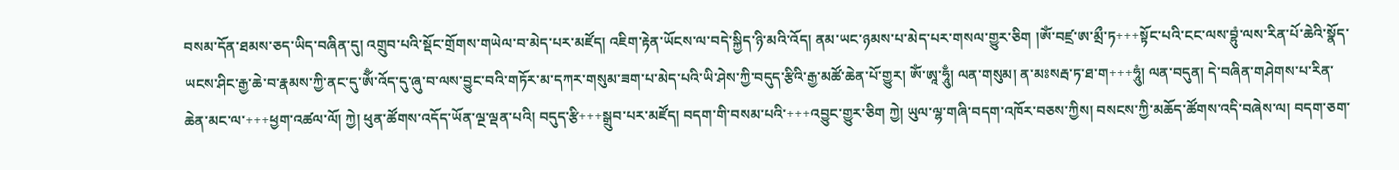བསམ་དོན་ཐམས་ཅད་ཡིད་བཞིན་དུ། འགྲུབ་པའི་སྡོང་གྲོགས་གཡེལ་བ་མེད་པར་མཛོད། འཇིག་རྟེན་ཡོངས་ལ་བདེ་སྐྱིད་ཉི་མའི་འོད། ནམ་ཡང་ཉམས་པ་མེད་པར་གསལ་གྱུར་ཅིག །ཨོཾ་བཛྲ་ཨ་མྲྀ་ཏ+++སྟོང་པའི་ངང་ལས་བྷུཾ་ལས་རིན་པོ་ཆེའི་སྣོད་ཡངས་ཤིང་རྒྱ་ཆེ་བ་རྣམས་ཀྱི་ནང་དུ་ཨོྃ་འོད་དུ་ཞུ་བ་ལས་བྱུང་བའི་གཏོར་མ་དཀར་གསུམ་ཟག་པ་མེད་པའི་ཡི་ཤེས་ཀྱི་བདུད་རྩིའི་རྒྱ་མཚོ་ཆེན་པོ་གྱུར། ཨོཾ་ཨཱ་ཧཱུྃ། ལན་གསུམ། ན་མཿསརྦ་ཏ་ཐ་ག+++ཧཱུཾ། ལན་བདུན། དེ་བཞིན་གཤེགས་པ་རིན་ཆེན་མང་ལ་+++ཕྱག་འཚལ་ལོ། ཀྱེ། ཕུན་ཚོགས་འདོད་ཡོན་ལྔ་ལྡན་པའི། བདུད་རྩི+++སྒྲུབ་པར་མཛོད། བདག་གི་བསམ་པའི་+++འབྱུང་གྱུར་ཅིག ཀྱེ། ཡུལ་ལྷ་གཞི་བདག་འཁོར་བཅས་ཀྱིས། བསངས་ཀྱི་མཆོད་ཚོགས་འདི་བཞེས་ལ། བདག་ཅག་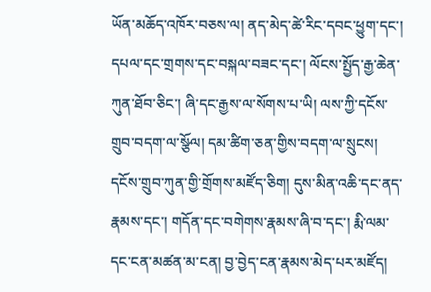ཡོན་མཆོད་འཁོར་བཅས་ལ། ནད་མེད་ཚེ་རིང་དབང་ཕྱུག་དང་། དཔལ་དང་གྲགས་དང་བསྐལ་བཟང་དང་། ལོངས་སྤྱོད་རྒྱ་ཆེན་ཀུན་ཐོབ་ཅིང་། ཞི་དང་རྒྱས་ལ་སོགས་པ་ཡི། ལས་ཀྱི་དངོས་གྲུབ་བདག་ལ་སྩོལ། དམ་ཚིག་ཅན་གྱིས་བདག་ལ་སྲུངས། དངོས་གྲུབ་ཀུན་གྱི་གྲོགས་མཛོད་ཅིག། དུས་མིན་འཆི་དང་ནད་རྣམས་དང་། གདོན་དང་བགེགས་རྣམས་ཞི་བ་དང་། རྨི་ལམ་དང་ངན་མཚན་མ་ངན། བྱ་བྱེད་ངན་རྣམས་མེད་པར་མཛོད།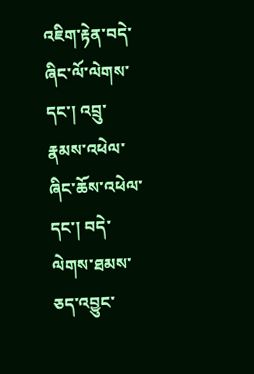འཇིག་རྟེན་བདེ་ཞིང་ལོ་ལེགས་དང་། འབྲུ་རྣམས་འཕེལ་ཞིང་ཆོས་འཕེལ་དང་། བདེ་ལེགས་ཐམས་ཅད་འབྱུང་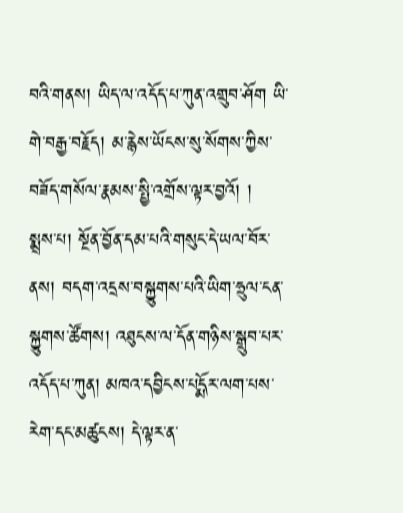བའི་གནས། ཡིད་ལ་འདོད་པ་ཀུན་འགྲུབ་ཤོག ཡི་གེ་བརྒྱ་བརྗོད། མ་རྙེས་ཡོངས་སུ་སོགས་ཀྱིས་བཟོད་གསོལ་རྣམས་སྤྱི་འགྲོས་ལྟར་བྱའོ། །
སྨྲས་པ། སྔོན་བྱོན་དམ་པའི་གསུང་དེ་ཡལ་བོར་ནས། བདག་འདྲས་བསྐྱུགས་པའི་ཡིག་ཧྲུལ་ངན་སྐྱུགས་ཚོགས། འཐུངས་ལ་དོན་གཉིས་སྒྲུབ་པར་འདོད་པ་ཀུན། མཁའ་དབྱིངས་པདྨོར་ལག་པས་རེག་དང་མཚུངས། དེ་ལྟར་ན་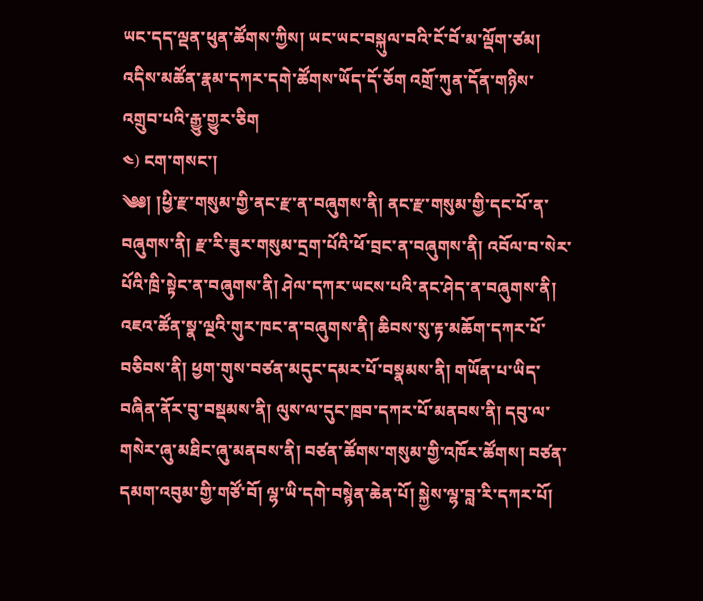ཡང་དད་ལྡན་ཕུན་ཚོགས་ཀྱིས། ཡང་ཡང་བསྐུལ་བའི་ངོ་བོ་མ་ལྡོག་ཙམ། འདིས་མཚོན་རྣམ་དཀར་དགེ་ཚོགས་ཡོད་དོ་ཅོག འགྲོ་ཀུན་དོན་གཉིས་འགྲུབ་པའི་རྒྱུ་གྱུར་ཅིག
༤) ངག་གསང་།
༄༅། །ཕྱི་རྫ་གསུམ་གྱི་ནང་རྫ་ན་བཞུགས་ནི། ནང་རྫ་གསུམ་གྱི་དང་པོ་ན་བཞུགས་ནི། རྫ་རི་ཟུར་གསུམ་དྲག་པོའི་ཕོ་བྲང་ན་བཞུགས་ནི། འབོལ་བ་སེར་པོའི་ཁྲི་སྟེང་ན་བཞུགས་ནི། ཤེལ་དཀར་ཡངས་པའི་ནང་ཤེད་ན་བཞུགས་ནི། འཇའ་ཚོན་སྣ་ལྔའི་གུར་ཁང་ན་བཞུགས་ནི། ཆིབས་སུ་རྟ་མཆོག་དཀར་པོ་བཅིབས་ནི། ཕྱག་གུས་བཙན་མདུང་དམར་པོ་བསྣམས་ནི། གཡོན་པ་ཡིད་བཞིན་ནོར་བུ་བསྡམས་ནི། ལུས་ལ་དུང་ཁྲབ་དཀར་པོ་མནབས་ནི། དབུ་ལ་གསེར་ཞུ་མཐིང་ཞུ་མནབས་ནི། བཙན་ཚོགས་གསུམ་གྱི་འཁོར་ཚོགས། བཙན་དམག་འབུམ་གྱི་གཙོ་བོ། ལྷ་ཡི་དགེ་བསྙེན་ཆེན་པོ། སྐྱེས་ལྷ་བླ་རི་དཀར་པོ།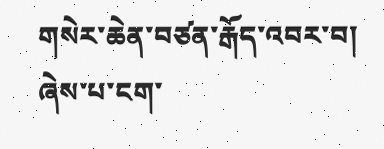གསེར་ཆེན་བཙན་རྒོད་འབར་བ། ཞེས་པ་ངག་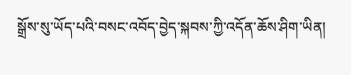སྒྲོས་སུ་ཡོད་པའི་བསང་འབོད་བྱེད་སྐབས་ཀྱི་འདོན་ཆོས་ཤིག་ཡིན།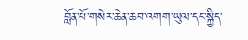བློན་པོ་གསེར་ཆེན་ཆབ་འགག་ཡུལ་དང་སྐྱིད་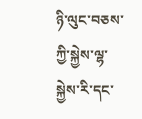ཉི་ལུང་བཅས་ཀྱི་སྐྱེས་ལྷ་སྐྱེས་རི་དང་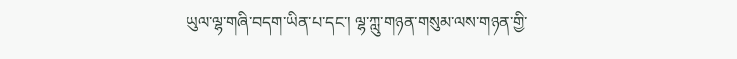ཡུལ་ལྷ་གཞི་བདག་ཡིན་པ་དང་། ལྷ་ཀླུ་གཉན་གསུམ་ལས་གཉན་གྱི་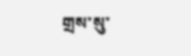གྲས་སུ་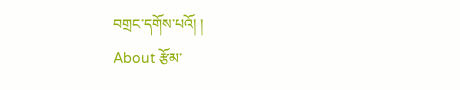བགྲང་དགོས་པའོ། །
About རྩོམ་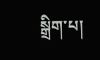སྒྲིག་པ།